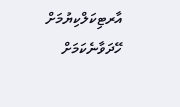އާރޓިކަލްކިޔުމަށް ހޭދަވާނެކަމަށް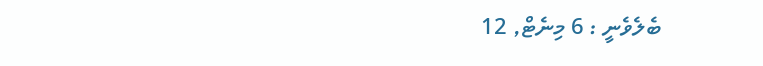ބެލެވެނީ : 6 މިނެޓް, 12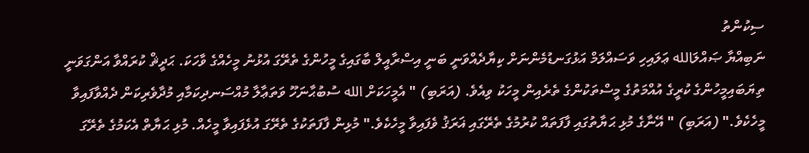ސިކުންތު
ނަބިއްޔާ ޞައްލަالله ޢަލައިހި ވަސައްލަމް އަޅުގަނޑުމެންނަށް ކިޔާދެއްވަނީ ބަނީ އިސްރާއީލް ބާގައިގެ މީހުންގެ ތެރޭގަ އުޅުނު މީހެއްގެ ވާހަކަ. ޙަދީޘް ކުރައްވާ އަންގަވަނީ ތިޔަބައިމީހުންގެ ކުރީގެ އުއްމަތުގެ މީސްތަކުންގެ ތެރެއިން މީހަކު ވިއެވެ. (އަރަބި) " އެމީހަކަށް الله ސުބުޙާނަހޫ ވަތަޢާލާ މުއްސަނދިކަމާއި މުދާވެރިކަން ދެއްވާފައިވާ މީހެކެވެ." (އަރަބި) " އޭނާގެ މުޅި ޙަޔާތުގައި ފާފަތައް ކުރުމުގެ ތެރޭގައި ޣަރަޤު ވެފައިވާ މީހެކެވެ." މުޅިން ފާފަތަކުގެ ތެރޭގަ އުޅެފައިވާ މީހެއް. މުޅި ޙަޔާތް އެކަމުގެ ތެރޭގަ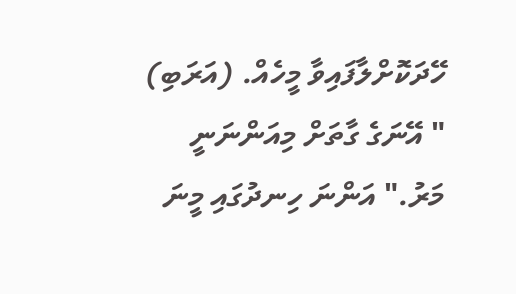ހޭދަކޮށްލާފައިވާ މީހެއް. (އަރަބި) " އޭނަގެ ގާތަށް މިއަންނަނީ މަރު." އަންނަ ހިނދުގައި މީނަ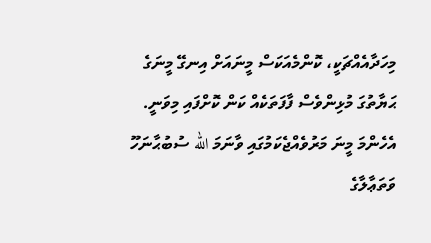މިހަދާއެއްޗަކީ، ކޮންމެއަކަސް މީނައަށް އިނގޭ މީނަގެ ޙަޔާތުގަ މުޅިންވެސް ފާފަތަކެއް ކަން ކޮށްފައި މިވަނީ. އެހެންމަ މީނަ މަރުވެއްޖެކަމުގައި ވާނަމަ الله ސުބުޙާނަހޫ ވަތަޢާލާގެ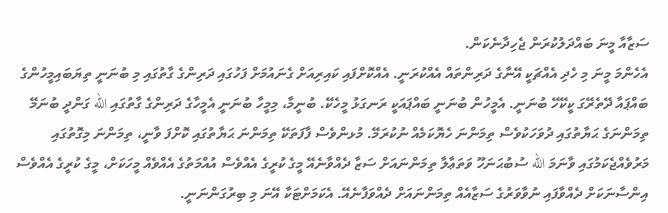ސަޒާއާ މީނަ ބައްދަލުކުރަން ޖެހިދާނެކަން.
އެހެންމަ މީނަ މި ހެދި އެއްޗަކީ އޭނާގެ ދަރިންތައް އެއްކުރަނީ. އެއްކޮށްފައި ކައިރިއަށް ގެނައުމަށް ފަހުގައި ދަރިންގެ ގާތުގައި މި ބުނަނީ ތިޔަބައިމީހުންގެ ބައްޕައާ ދޭތެރޭގަ ކީކޭހޭ ބުނަނީ. އެމީހުން ބުނަނީ ބައްޕައަކީ ރަނގަޅު މީހެކޭ. ބުނީމާ، މިމީހާ ބުނަނީ އެމީހާގެ ދަރިންގެ ގާތުގައި الله ގަންދީ ބުނަމޭ ތިމަންނަގެ ޙަޔާތުގައި ދުވަހަކުވެސް ތިމަންނަ ހެޔޮކަމެއް ނުކުރަމޭ. މުޅންވެސް ފާފަތަކޭ ތިމަންނަ ޙަޔާތުގައި ކޮށްފަ ވާނީ، ތިމަންނަ މިގޮތުގައި މަރުވެއްޖެކަމުގައި ވާނަމަ الله ސުބުޙަނަހޫ ވަތަޢާލާ ތިމަންނައަށް ސަޒާ ދެއްވާނެއޭ މީގެ ކުރީގެ އެއްވެސް އުއްމަތުގެ އެއްވެއް މީހަކަށް، މީގެ ކުރީގެ އެއްވެސް އިންސާނަކަށް ދެއްވާފައި ނުވާވަރުގެ ސަޒާއެއް ތިމަންނައަށް ދެއްވަފާނެއޭ. އެކަމަށްޓަކާ އޭނަ މި ބިރުގަންނަނީ.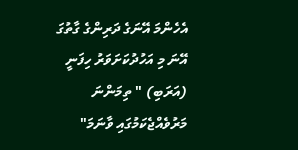އެހެންމަ އޭނަގެ ދަރިންގެ ގާތުގަ އޭނަ މި އަހުދުކަށަވަރު ހިފަނީ (އަރަބި) " ތިމަންނަ މަރުވެއްޖެކަމުގައި ވާނަމަ"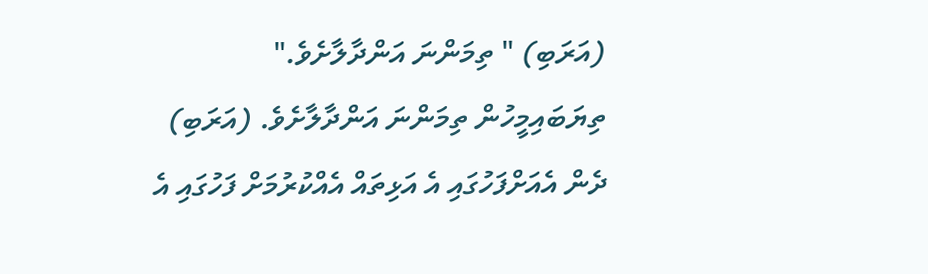(އަރަބި) " ތިމަންނަ އަންދާލާށެވެ." ތިޔަބައިމީހުން ތިމަންނަ އަންދާލާށެވެ. (އަރަބި) ދެން އެއަށްފަހުގައި އެ އަޅިތައް އެއްކުރުމަށް ފަހުގައި އެ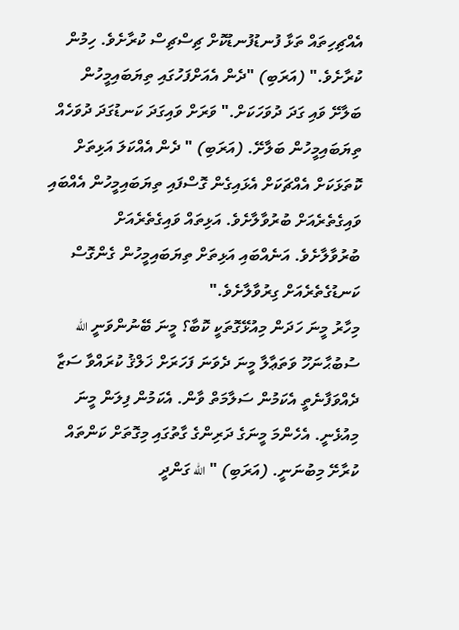އެއްޗިހިތައް ތަޅާ ފުނޑުފުނޑުކޮށް ޗިސްޗިސް ކުރާށެވެ. ހިމުން ކުރާށެވެ." (އަރަބި) "ދެން އެއަށްފަހުގައި ތިޔަބައިމީހުން ބަލާށޭ ވައި ގަދަ ދުވަހަކަށް." ވަރަށް ވައިގަދަ ކަނޑުގަދަ ދުވަހެއް ތިޔަބައިމީހުން ބަލާށޭ. (އަރަބި) " ދެން އެއްކަލަ އަޅިތަށް ކޮތަޅަކަށް އެއްޗަކަށް އެޅައިގެން ގޮސްފައި ތިޔަބައިމީހުން އެއްބައި ވައިގެތެރެއަށް ބުރުވާލާށެވެ. އަޅިތައް ވައިގެތެރެއަށް ބުރުވާލާށެވެ. އަނެއްބައި އަޅިތަށް ތިޔަބައިމީހުން ގެންގޮސް ކަނޑުގެތެރެއަށް ގިރުވާލާށެވެ."
މިހާރު މީނަ ހަދަން މިއުޅޭގޮތަކީ ކޮބާ؟ މީނަ ބޭނުންވަނީ الله ސުބުޙާނަހޫ ވަތަޢާލާ މީނަ ދެވަނަ ފަހަރަށް ޚަލްޤު ކުރައްވާ ސަޒާ ދެއްވަފާނެތީ އެކަމުން ސަލާމަތް ވާން. އެކަމުން ފިލަން މީނަ މިއުޅެނީ. އެހެންމަ މީނަގެ ދަރިންގެ ގާތުގައި މިގޮތަށް ކަންތައް ކުރާށޭ މިބުނަނީ. (އަރަބި) " الله ގަންދީ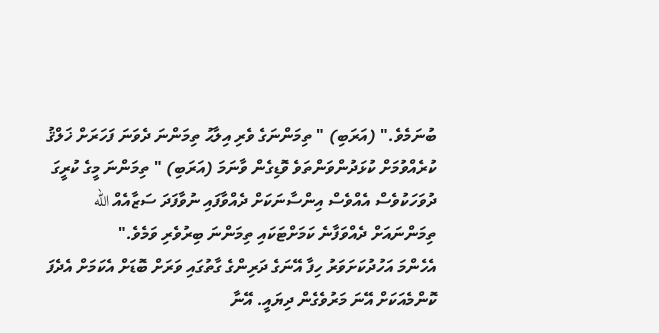ބުނަމެވެ." (އަރަބި) " ތިމަންނަގެ ވެރި އިލާޙު ތިމަންނަ ދެވަނަ ފަހަރަށް ޚަލްޤު ކުރެއްވުމަށް ކުޅަދުންވަންތަވެ ވޮޑިގެން ވާނަމަ (އަރަބި) " ތިމަންނަ މީގެ ކުރީގަ ދުވަހަކުވެސް އެއްވެސް އިންސާނަކަށް ދެއްވާފައި ނުވާފަދަ ސަޒާއެއް الله ތިމަންނައަށް ދެއްވަފާނެ ކަމަށްޓަކައި ތިމަންނަ ބިރުވެރި ވަމެވެ."
އެހެންމަ އަހުދުކަށަވަރު ހިފާ އޭނަގެ ދަރިންގެ ގާތުގައި ވަރަށް ބޮޑަށް އެކަމަށް އެދެފަ ކޮންމެއަކަށް އޭނަ މަރުވެގެން ދިޔައީ. އޭނާ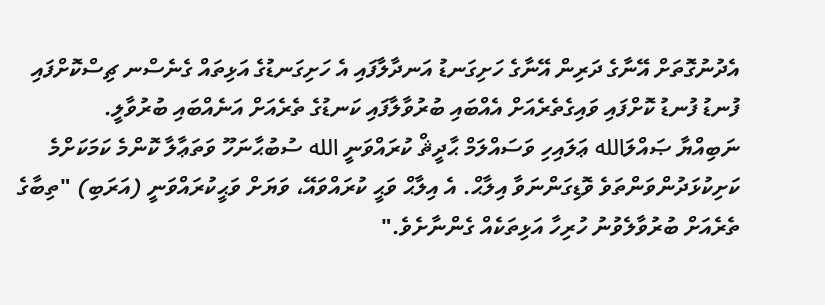އެދުނުގޮތަށް އޭނާގެ ދަރިން އޭނާގެ ހަށިގަނޑު އަނދާލާފައި އެ ހަށިގަނޑުގެ އަޅިތައް ގެނެސްނ ޗިސްކޮށްފައި ފުނޑު ފުނޑު ކޮށްފައި ވައިގެތެރެއަށް އެއްބައި ބުރުވާލާފައި ކަނޑުގެ ތެރެއަށް އަނެއްބައި ބުރުވާލީ.
ނަބިއްޔާ ޞައްލަالله ޢަލައިހި ވަސައްލަމް ޙާދީޘް ކުރައްވަނީ الله ސުބުޙާނަހޫ ވަތަޢާލާ ކޮންމެ ކަމަކަށްމެ ކަށިކުޅަދުންވަންތަވެ ވޮޑިގަންނަވާ އިލާޙް. އެ އިލާޙް ވަޙީ ކުރައްވައޭ، ވަޔަށް ވަޙީކުރައްވަނީ (އަރަބި) "ތިބާގެ ތެރެއަށް ބުރުވާލެވުނު ހުރިހާ އަޅިތަކެއް ގެންނާށެވެ."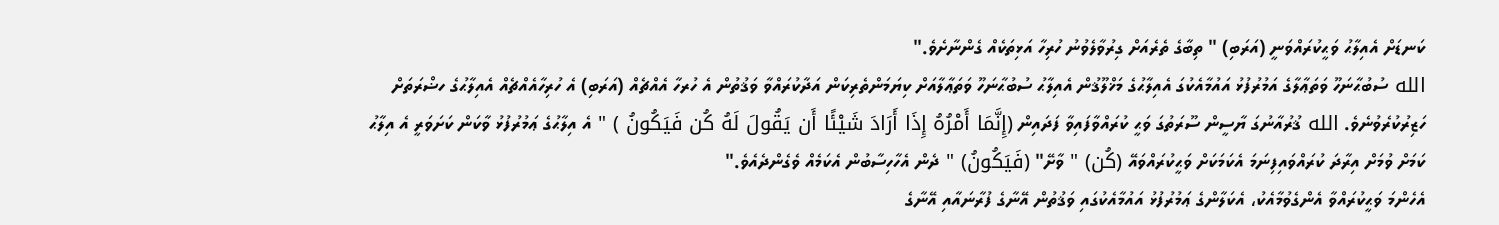ކަނޑަށް އެއިލާޙު ވަޙީކުރައްވަނީ (އަރަބި) " ތިބާގެ ތެރެއަށް ގިރުވާލެވުނު ހުރިހާ އަޅިތަކެއް ގެންނާށެވެ."
الله ސުބުޙާނަހޫ ވަތަޢާލާގެ އަމުރުފުޅު އައުމާއެކުގަ އެއިލާޙުގެ މަޚްލޫޤުން އެއިލާޙު ސުބުޙާނަހޫ ވަތަޢާލާއަށް ކިޔަމަންތެރިކަން އަދާކުރައްވާ ވަޤުތުން އެ ހުރހާ އެއްޗެއް (އަރަބި) އެ ހުރިހާއެއްޗެއް އެއިލާޙުގެ ހޟްރަތަށް ހަޒިރުކުރެވުނެވެ. الله ޤުރުއާނުގަ ޔާސީން ސޫރަތުގަ ވަޙީ ކުރައްވާފައިވާ ފަދައިން (إِنَّمَا أَمْرُهُ إِذَا أَرَادَ شَيْئًا أَن يَقُولَ لَهُ كُن فَيَكُونُ ) " އެ އިލާޙުގެ ޢަމުރުފުޅު ވާކަން ކަށަވަރީ އެ އިލާޙު ކަމަށް ވުމަށް އިރާދަ ކުރައްވައިފިނަމަ އެކަމަކަށް ވަޙީކުރައްވައޭ (كُن) " ވާށޭ" (فَيَكُونُ) " ދެން އެހާހިސާބުން އެކަމެއް ވެގެންދެއެވެ."
އެހެންމަ ވަޙީކުރައްވާ އެންގެވުމާއެކު، އެކަލާންގެ ޢަމުރުފުޅު އައުމާއެކުގައި ވަޤުތުން އޭނާގެ ފުރާނައާއި އޭނާގެ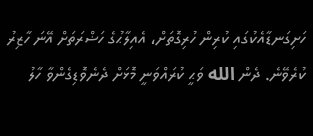ހަށިގަނޑާއެކުގައި ކުރިން ހުރިގޮތަށް، އެއިލާޙުގެ ހަޟްރަތަށް އޭނަ ހާޒިރު ކުރެވޭނެ. ދެން الله ވަޙީ ކުރައްވަނީ މޮޅަށް ދެނެވޮޑިގެންވާ ހާލު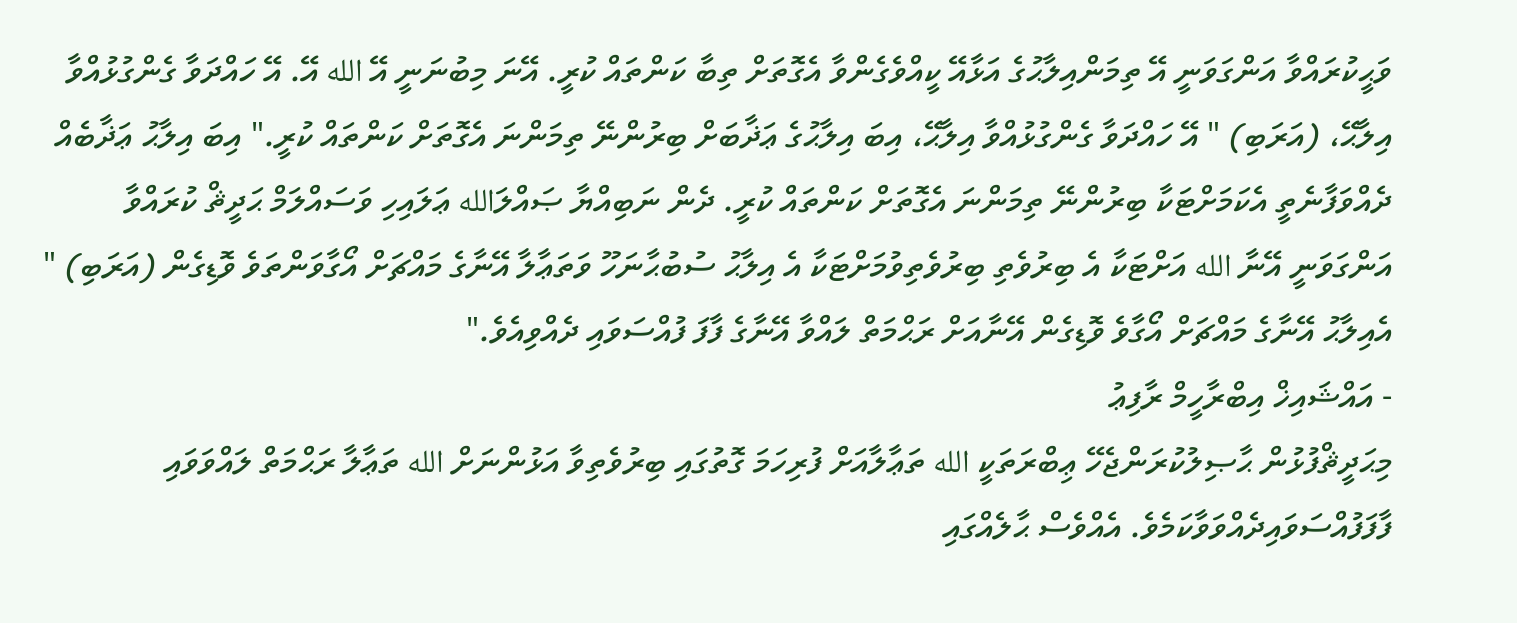ވަޙީކުރައްވާ އަންގަވަނީ އޭ ތިމަންއިލާޙުގެ އަޅާއޭ ކީއްވެގެންވާ އެގޮތަށް ތިބާ ކަންތައް ކުރީ. އޭނަ މިބުނަނީ އޭ الله އޭ. އޭ ހައްދަވާ ގެންގުޅުއްވާ އިލާޙޭ، (އަރަބި) " އޭ ހައްދަވާ ގެންގުޅުއްވާ އިލާޙޭ، އިބަ އިލާޙުގެ ޢަޛާބަށް ބިރުންނޭ ތިމަންނަ އެގޮތަށް ކަންތައް ކުރީ." އިބަ އިލާޙު ޢަޛާބެއް ދެއްވަފާނެތީ އެކަމަށްޓަކާ ބިރުންނޭ ތިމަންނަ އެގޮތަށް ކަންތައް ކުރީ. ދެން ނަބިއްޔާ ޞައްލަالله ޢަލައިހި ވަސައްލަމް ޙަދީޘް ކުރައްވާ އަންގަވަނީ އޭނާ الله އަށްޓަކާ އެ ބިރުވެތި ބިރުވެތިވުމަށްޓަކާ އެ އިލާޙު ސުބުޙާނަހޫ ވަތަޢާލާ އޭނާގެ މައްޗަށް އޯގާވަންތަވެ ވޮޑިގެން (އަރަބި) " އެއިލާޙު އޭނާގެ މައްޗަށް އޯގާވެ ވޮޑިގެން އޭނާއަށް ރަޙްމަތް ލައްވާ އޭނާގެ ފާފަ ފުއްސަވައި ދެއްވިއެވެ."
- އައްޝައިޚް އިބްރާހީމް ރާފިޢު
މިޙަދީޘްފުޅުން ޙާޞިލުކުރަންޖެހޭ ޢިބްރަތަކީ الله ތަޢާލާއަށް ފުރިހަމަ ގޮތުގައި ބިރުވެތިވާ އަޅުންނަށް الله ތަޢާލާ ރަޙްމަތް ލައްވަވައި ފާފަފުއްސަވައިދެއްވަވާކަމެވެ. އެއްވެސް ޙާލެއްގައި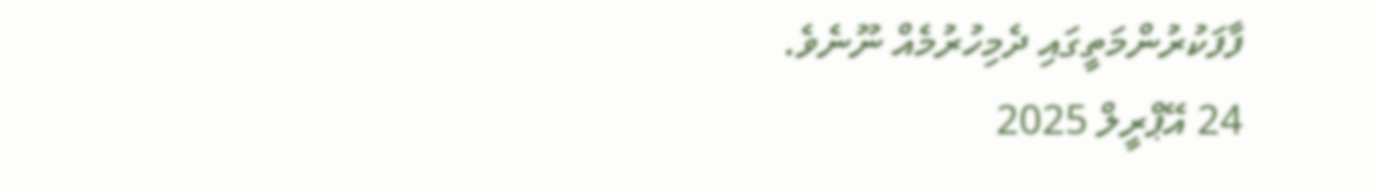ފާފަކުރުންމަތީގައި ދެމިހުރުމެއް ނޫނެވެ.
24 އޭޕްރީލް 2025